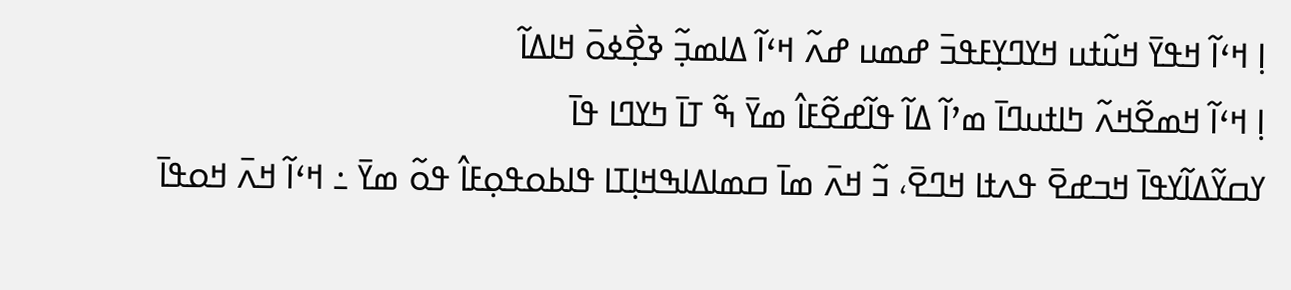ߊ߲ ߞߵߊ߬ ߞߟߌ߫ ߞߎ߬ߙߎ ߞߌߣߌ߲ߓߟߏ߫ ߝߘߎ ߝߍ߬ ߞߵߊ߬ ߡߊߘߏ߲߬ ߢߐ߲߯ߦߋ߫ ߞߊߡߊ߬
ߊ߲ ߞߵߊ߬ ߞߘߐ߬ߞߍ߬ ߤߊߙߎߣߊ߫ ߘߴߊ߬ ߡߊ߬ ߟߊ߬ߝߐ߬ߓߊ߮ ߘߌ߫ ߒ߬ ߠߊ߫ ߤߌߣߊ ߟߊ߫
ߌߛߌ߬ߡߊ߬ߌߟߊ߫ ߞߏߝߐ߫ ߟߍߙߊ ߞߣߐ߫، ߏ߬ ߞߍ߫ ߘߊ߫ ߛߘߊߡߊߒߞߊ߲ߠߊ ߟߊߕߋߟߋ߲ߓߊ߮ ߟߋ߬ ߘߌ߫ ߸ ߞߵߊ߬ ߞߍ߫ ߞߋߟߊ߫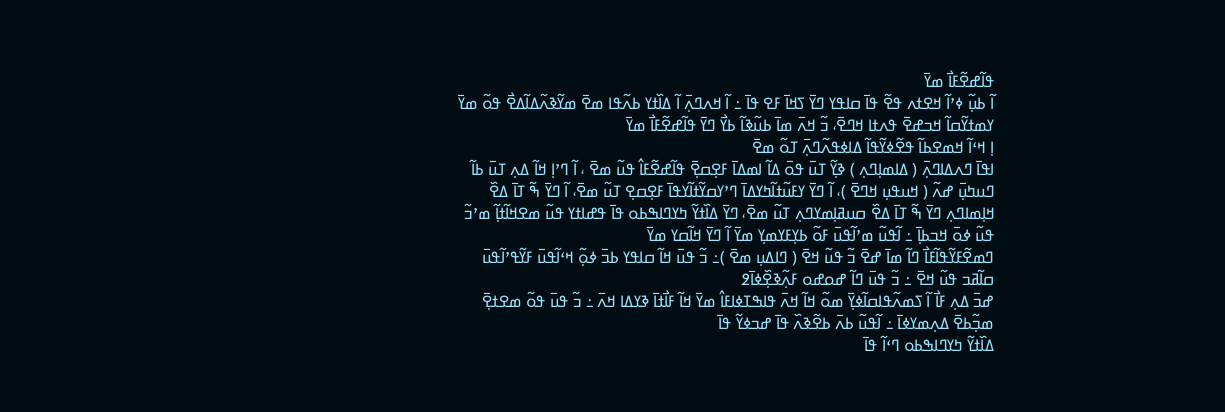ߟߊ߬ߝߐ߬ߓߊ߯ ߘߌ߫
ߊ߬ ߕߎ߲߬ ߦߴߊ߬ ߞߐߙߍ ߟߐ߬ ߟߊ߫ ߛߊߟߌ ߣߌ߫ ߖߞߊ߫ ߓߐ ߟߊ߫ ߸ ߊ߬ ߞߍߣߍ߲߫ ߊ߬ ߡߊ߰ߙߌ ߕߍ߬ߟߊ ߘߐ߫ ߘߌ߬ߢߍ߬ߡߊ߬ߡߐ߯ ߟߋ߬ ߘߌ߫
ߌߘߙߌ߬ߛߊ߬ ߞߏߝߐ߫ ߟߍߙߊ ߞߣߐ߫، ߏ߬ ߞߍ߫ ߘߊ߫ ߕߎ߬ߢߊ߬ ߕߌ߯ ߣߌ߫ ߟߊ߬ߝߐ߬ߓߊ߯ ߘߌ߫
ߊ߲ ߞߵߊ߬ ߞߘߐߕߊ߬ ߟߐ߬ߦߌ߬ߟߊ߬ ߡߊߦߟߍ߬ߣߍ߲߫ ߠߋ߬ ߘߐ߫
ߊߟߊ߫ ߣߍߡߊߣߍ߲߫ ( ߡߊߘߊ߲ߣߍ߲ ) ߢߌ߲߬ ߠߎ߫ ߟߋ߫ ߡߊ߬ ߊߘߡߊ߫ ߓߐ߲ߛߐ߲߫ ߟߊ߬ߝߐ߬ߓߊ߮ ߟߎ߬ ߘߐ߫ ، ߊ߬ ߣߴߊ߲ ߞߊ߬ ߡߍ߲ ߠߎ߫ ߕߊ߬ ߣߎߤߎ߲߫ ߝߍ߬ ( ߞߎߟߎ߲ ߞߣߐ߫ )، ߊ߬ ߣߌ߫ ߌߓߎ߬ߙߊ߬ߤߌߡߊ߫ ߣߴߌߛߌ߬ߙߊ߬ߌߟߊ߫ ߓߐ߲ߛߐ߲ ߠߎ߬ ߘߐ߫، ߊ߬ ߣߌ߫ ߒ߬ ߠߊ߫ ߡߐ߰ ߞߊ߲ߘߊߣߍ߲ ߣߌ߫ ߒ߬ ߠߊ߫ ߡߐ߰ ߛߎߥߊ߲ߘߌߣߍ߲ ߠߎ߬ ߘߐ߫، ߣߌ߫ ߡߊ߰ߙߌ߬ ߤߌߣߊߒߕߋ ߟߊ߫ ߟߝߊߙߌ ߟߎ߬ ߘߐߞߊ߬ߙߊ߲߬ ߘߴߏ߬ ߟߎ߬ ߦߋ߫ ߞߏߕߊ߲߫ ߸ ߊ߬ߟߎ߬ ߘߴߊ߬ߟߎ߫ ߓߋ߬ ߕߌ߲ߓߌߘߌ߲ ߘߌ߫ ߊ߬ ߣߌ߫ ߞߊ߬ߛߌ ߘߌ߫
ߣߘߐ߬ߓߌ߬ߟߊ߬ߓߊ߯ ߣߊ߬ ߘߊ߫ ߝߐ߫ ߏ߬ ߟߎ߬ ߞߐ߫ ( ߣߊߡߎ߲ ߘߐ߫ )߸ ߏ߬ ߟߎ߫ ߞߊ߬ ߛߊߟߌ ߕߏ߫ ߦߋ߲߬ ߞߵߊ߬ߟߎ߫ ߓߌ߬ߟߴߊ߬ߟߎ߫ ߛߊ߬ߥߏ ߟߎ߬ ߞߐ߫ ߸ ߏ߬ ߟߎ߫ ߣߊ߬ ߝߋߝߋ ߓߍ߲߬ߢߐ߲߰ߦߊ߫߶
ߝߏ߫ ߡߍ߲ ߓߊ߯ ߊ߬ ߖߘߍ߬ߟߊߛߊ߬ߦߌ߲߫ ߘߋ߬ ߞߊ߬ ߞߍ߫ ߟߊߒߠߦߊߓߊ߮ ߘߌ߫ ߞߊ߬ ߓߊ߯ߙߊ߫ ߢߌߡߊ ߞߍ߫ ߸ ߏ߬ ߟߎ߫ ߟߋ߬ ߘߐߙߐ߲߫ ߘߏ߲߬ߕߐ߫ ߡߍ߲ߘߌߦߊ߫ ߸ ߊ߬ߟߎ߬ ߕߍ߫ ߕߐ߬ߢߍ߰ ߟߊ߫ ߝߏߦߌ߬ ߟߊ߫
ߡߊ߰ߙߌ߬ ߤߌߣߊߒߕߋ ߣߵߊ߬ ߟߊ߫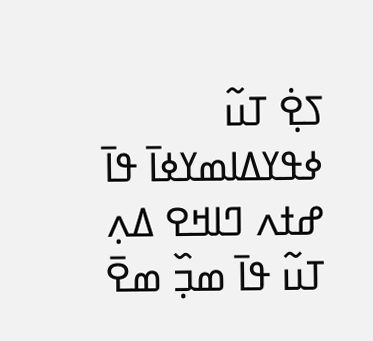ߖߐ߲߭ ߠߎ߬ ߦߟߌߡߊߘߌߦߊ߫ ߟߊ߫ ߝߙߍ ߣߊߞߐ ߡߍ߲ ߠߎ߬ ߟߊ߫ ߘߏ߲߰ ߘߐ߫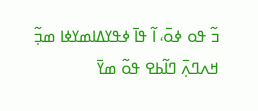ߏ߬ ߟߋ ߦߋ߫، ߊ߬ ߟߊ߫ ߦߟߌߡߊߘߌߦߊ ߘߏ߲߬ ߞߍߣߍ߲߫ ߣߊ߬ߕߐ ߟߋ߬ ߘߌ߫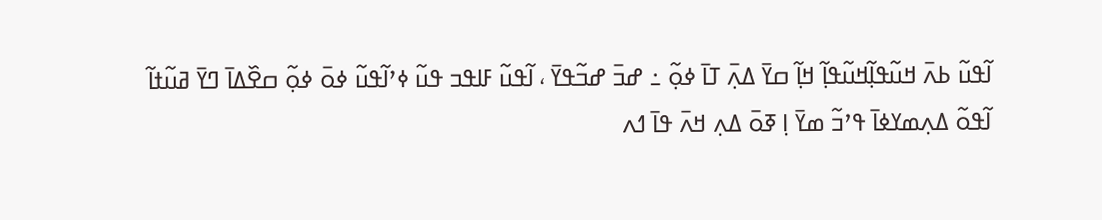ߊ߬ߟߎ߬ ߕߍ߫ ߞߎ߬ߟߊ߲߬ߞߎ߬ߟߊ߲߬ ߞߊ߲߬ ߛߌ߫ ߡߍ߲߫ ߠߊ߫ ߦߋ߲߬ ߸ ߝߏ߫ ߝߏ߬ߟߌ߫ ، ߊ߬ߟߎ߬ ߓߊߟߏ ߟߎ߬ ߦߴߊ߬ߟߎ߬ ߦߋ߫ ߦߋ߲߬ ߛߐ߰ߡߊ߫ ߣߌ߫ ߥߎ߬ߙߊ߬
ߊ߬ߟߋ߬ ߡߍ߲ߘߌߦߊ߫ ߟߴߏ߬ ߘߌ߫ ߊ߲ ߧߋ߫ ߡߍ߲ ߞߍ߫ ߟߊ߫ ߗߍ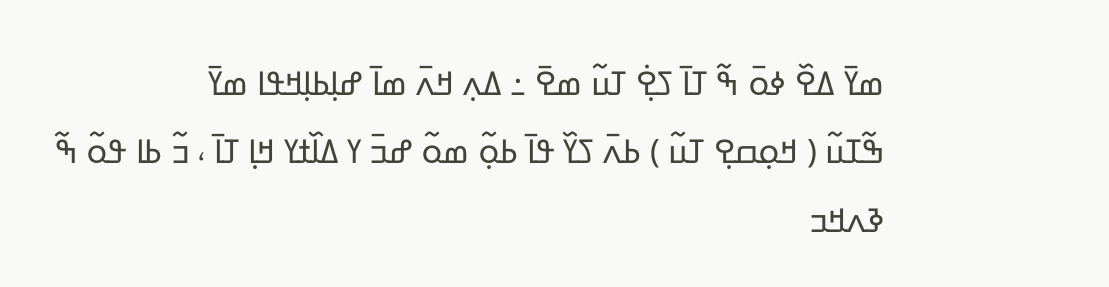ߘߌ߫ ߡߐ߰ ߦߋ߫ ߒ߬ ߠߊ߫ ߖߐ߲߭ ߠߎ߬ ߘߐ߫ ߸ ߡߍ߲ ߞߍ߫ ߘߊ߫ ߝߊ߲ߕߊ߲ߞߟߊ ߘߌ߫
ߒ߬ߠߎ߬ ( ߞߋ߲ߛߐ߲ ߠߎ߬ ) ߕߍ߫ ߖߌ߰ ߟߊ߫ ߕߋ߲߬ ߘߋ߬ ߝߏ߫ ߌ ߡߊ߰ߙߌ ߞߊ߲ ߠߊ߫ ، ߏ߬ ߕߊ ߟߋ߬ ߒ߬ ߢߍߞߏ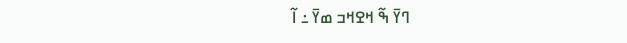ߣߌ߫ ߒ߬ ߞߐߞߏ ߘߌ߫ ߸ ߊ߬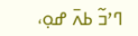ߣߴߏ߬ ߕߍ߫ ߝߋ߲،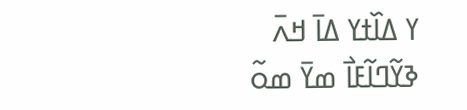ߌ ߡߊ߰ߙߌ ߡߊ߫ ߞߍ߫ ߢߌ߬ߣߊ߬ߓߊ߯ ߘߌ߫ ߘߋ߬